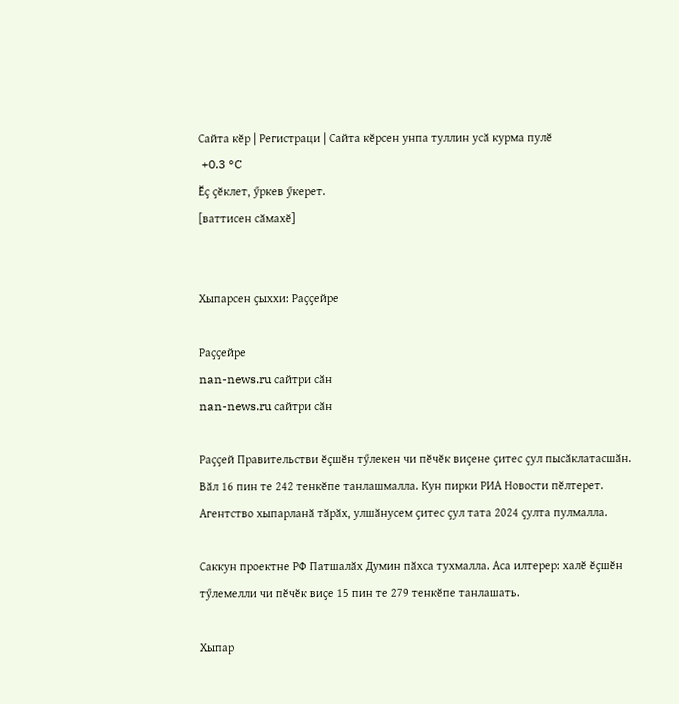Сайта кӗр | Регистраци | Сайта кӗрсен унпа туллин усӑ курма пулӗ
 +0.3 °C
Ӗҫ ҫӗклет, ӳркев ӳкерет.
[ваттисен сӑмахӗ]


Хыпарсен ҫыххи: Раҫҫейре

Раҫҫейре
nan-news.ru сайтри сӑн
nan-news.ru сайтри сӑн

Раҫҫей Правительстви ӗҫшӗн тӳлекен чи пӗчӗк виҫене ҫитес ҫул пысӑклатасшӑн. Вӑл 16 пин те 242 тенкӗпе танлашмалла. Кун пирки РИА Новости пӗлтерет. Агентство хыпарланӑ тӑрӑх, улшӑнусем ҫитес ҫул тата 2024 ҫулта пулмалла.

Саккун проектне РФ Патшалӑх Думин пӑхса тухмалла. Аса илтерер: халӗ ӗҫшӗн тӳлемелли чи пӗчӗк виҫе 15 пин те 279 тенкӗпе танлашать.

Хыпар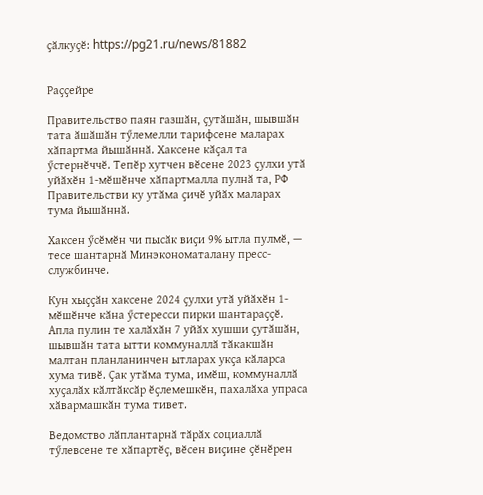ҫӑлкуҫӗ: https://pg21.ru/news/81882


Раҫҫейре

Правительство паян газшӑн, ҫутӑшӑн, шывшӑн тата ӑшӑшӑн тӳлемелли тарифсене маларах хӑпартма йышӑннӑ. Хаксене кӑҫал та ӳстернӗччӗ. Тепӗр хутчен вӗсене 2023 ҫулхи утӑ уйӑхӗн 1-мӗшӗнче хӑпартмалла пулнӑ та, РФ Правительстви ку утӑма ҫичӗ уйӑх маларах тума йышӑннӑ.

Хаксен ӳсӗмӗн чи пысӑк виҫи 9% ытла пулмӗ, — тесе шантарнӑ Минэкономаталану пресс-службинче.

Кун хыҫҫӑн хаксене 2024 ҫулхи утӑ уйӑхӗн 1-мӗшӗнче кӑна ӳстересси пирки шантараҫҫӗ. Апла пулин те халӑхӑн 7 уйӑх хушши ҫутӑшӑн, шывшӑн тата ытти коммуналлӑ тӑкакшӑн малтан планланинчен ытларах укҫа кӑларса хума тивӗ. Ҫак утӑма тума, имӗш, коммуналлӑ хуҫалӑх кӑлтӑксӑр ӗҫлемешкӗн, пахалӑха упраса хӑвармашкӑн тума тивет.

Ведомство лӑплантарнӑ тӑрӑх социаллӑ тӳлевсене те хӑпартӗҫ, вӗсен виҫине ҫӗнӗрен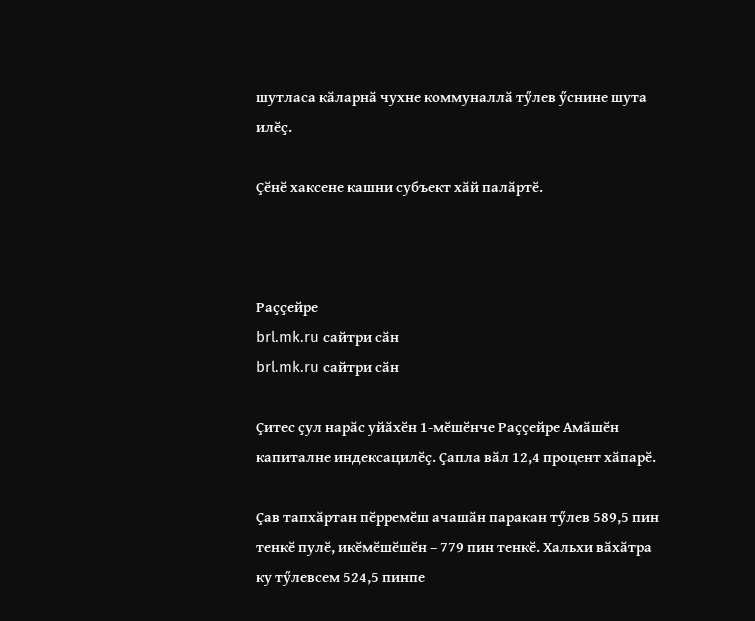шутласа кӑларнӑ чухне коммуналлӑ тӳлев ӳснине шута илӗҫ.

Ҫӗнӗ хаксене кашни субъект хӑй палӑртӗ.



Раҫҫейре
brl.mk.ru сайтри сӑн
brl.mk.ru сайтри сӑн

Ҫитес ҫул нарӑс уйӑхӗн 1-мӗшӗнче Раҫҫейре Амӑшӗн капиталне индексацилӗҫ. Ҫапла вӑл 12,4 процент хӑпарӗ.

Ҫав тапхӑртан пӗрремӗш ачашӑн паракан тӳлев 589,5 пин тенкӗ пулӗ, икӗмӗшӗшӗн – 779 пин тенкӗ. Хальхи вӑхӑтра ку тӳлевсем 524,5 пинпе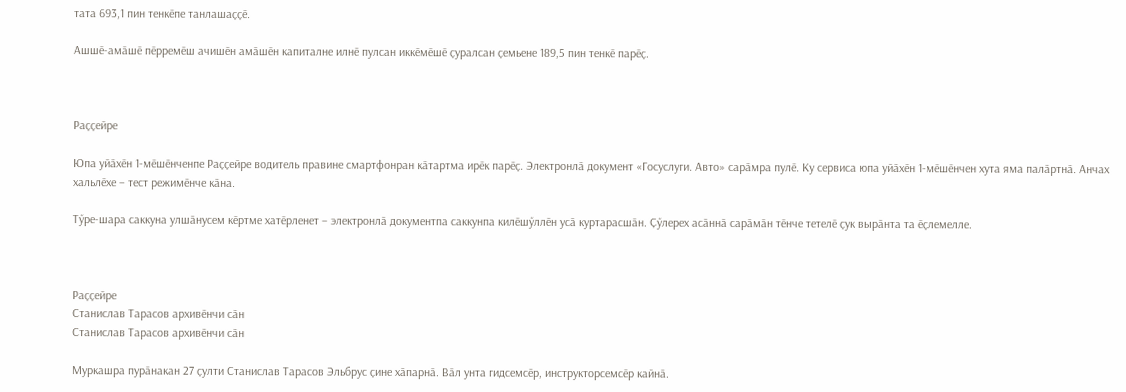тата 693,1 пин тенкӗпе танлашаҫҫӗ.

Ашшӗ-амӑшӗ пӗрремӗш ачишӗн амӑшӗн капиталне илнӗ пулсан иккӗмӗшӗ ҫуралсан ҫемьене 189,5 пин тенкӗ парӗҫ.



Раҫҫейре

Юпа уйӑхӗн 1-мӗшӗнченпе Раҫҫейре водитель правине смартфонран кӑтартма ирӗк парӗҫ. Электронлӑ документ «Госуслуги. Авто» сарӑмра пулӗ. Ку сервиса юпа уйӑхӗн 1-мӗшӗнчен хута яма палӑртнӑ. Анчах хальлӗхе – тест режимӗнче кӑна.

Тӳре-шара саккуна улшӑнусем кӗртме хатӗрленет – электронлӑ документпа саккунпа килӗшӳллӗн усӑ куртарасшӑн. Ҫӳлерех асӑннӑ сарӑмӑн тӗнче тетелӗ ҫук вырӑнта та ӗҫлемелле.



Раҫҫейре
Станислав Тарасов архивӗнчи сӑн
Станислав Тарасов архивӗнчи сӑн

Муркашра пурӑнакан 27 ҫулти Станислав Тарасов Эльбрус ҫине хӑпарнӑ. Вӑл унта гидсемсӗр, инструкторсемсӗр кайнӑ.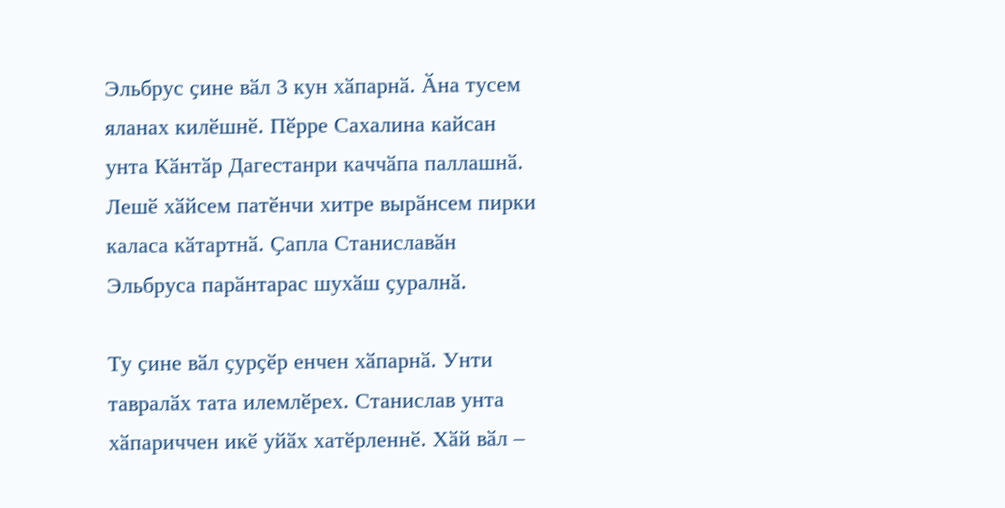Эльбрус ҫине вӑл 3 кун хӑпарнӑ. Ӑна тусем яланах килӗшнӗ. Пӗрре Сахалина кайсан унта Кӑнтӑр Дагестанри каччӑпа паллашнӑ. Лешӗ хӑйсем патӗнчи хитре вырӑнсем пирки каласа кӑтартнӑ. Ҫапла Станиславӑн Эльбруса парӑнтарас шухӑш ҫуралнӑ.

Ту ҫине вӑл ҫурҫӗр енчен хӑпарнӑ. Унти тавралӑх тата илемлӗрех. Станислав унта хӑпариччен икӗ уйӑх хатӗрленнӗ. Хӑй вӑл –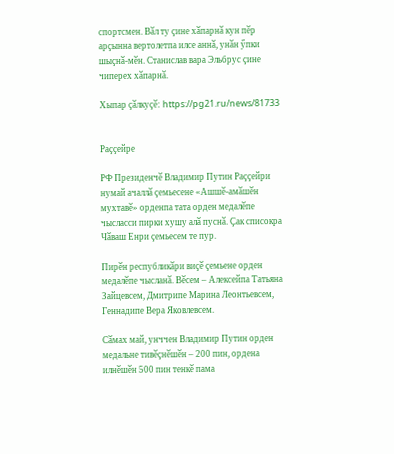спортсмен. Вӑл ту ҫине хӑпарнӑ кун пӗр арҫынна вертолетпа илсе аннӑ, унӑн ӳпки шыҫнӑ-мӗн. Станислав вара Эльбрус ҫине чиперех хӑпарнӑ.

Хыпар ҫӑлкуҫӗ: https://pg21.ru/news/81733


Раҫҫейре

РФ Президенчӗ Владимир Путин Раҫҫейри нумай ачаллӑ ҫемьесене «Ашшӗ-амӑшӗн мухтавӗ» орденпа тата орден медалӗпе чысласси пирки хушу алӑ пуснӑ. Ҫак списокра Чӑваш Енри ҫемьесем те пур.

Пирӗн республикӑри виҫӗ ҫемьене орден медалӗпе чысланӑ. Вӗсем – Алексейпа Татьяна Зайцевсем, Дмитрипе Марина Леонтьевсем, Геннадипе Вера Яковлевсем.

Сӑмах май, унччен Владимир Путин орден медальне тивӗҫнӗшӗн – 200 пин, ордена илнӗшӗн 500 пин тенкӗ пама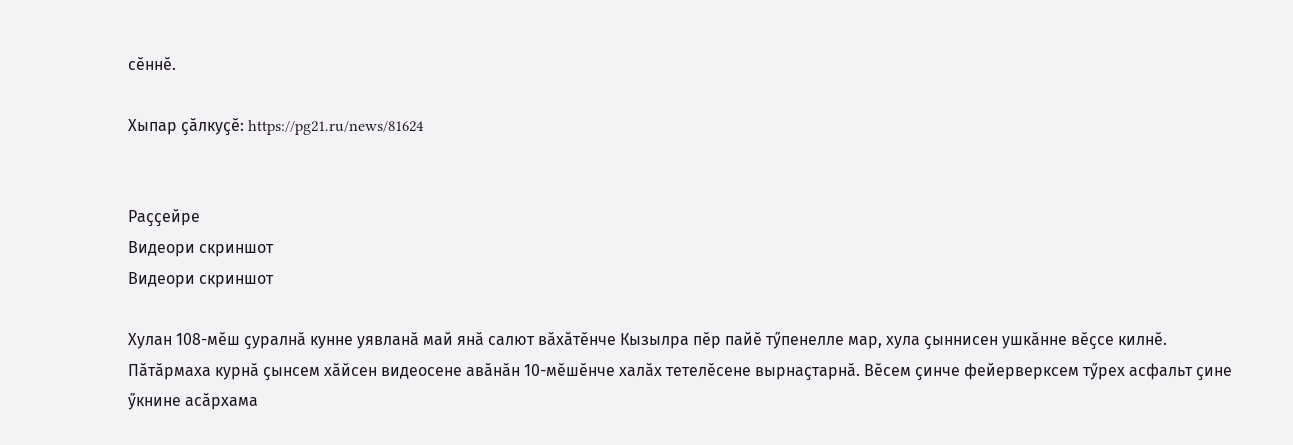сӗннӗ.

Хыпар ҫӑлкуҫӗ: https://pg21.ru/news/81624


Раҫҫейре
Видеори скриншот
Видеори скриншот

Хулан 108-мӗш ҫуралнӑ кунне уявланӑ май янӑ салют вӑхӑтӗнче Кызылра пӗр пайӗ тӳпенелле мар, хула ҫыннисен ушкӑнне вӗҫсе килнӗ. Пӑтӑрмаха курнӑ ҫынсем хӑйсен видеосене авӑнӑн 10-мӗшӗнче халӑх тетелӗсене вырнаҫтарнӑ. Вӗсем ҫинче фейерверксем тӳрех асфальт ҫине ӳкнине асӑрхама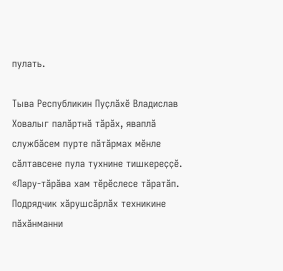пулать.

Тыва Республикин Пуҫлӑхӗ Владислав Ховалыг палӑртнӑ тӑрӑх, яваплӑ службӑсем пурте пӑтӑрмах мӗнле сӑлтавсене пула тухнине тишкереҫҫӗ. «Лару-тӑрӑва хам тӗрӗслесе тӑратӑп. Подрядчик хӑрушсӑрлӑх техникине пӑхӑнманни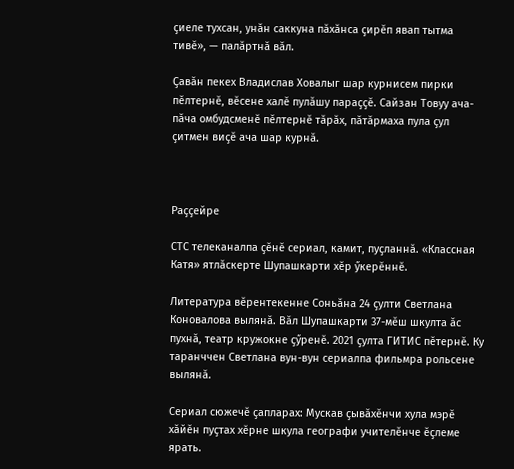ҫиеле тухсан, унӑн саккуна пӑхӑнса ҫирӗп явап тытма тивӗ», — палӑртнӑ вӑл.

Ҫавӑн пекех Владислав Ховалыг шар курнисем пирки пӗлтернӗ, вӗсене халӗ пулӑшу параҫҫӗ. Сайзан Товуу ача-пӑча омбудсменӗ пӗлтернӗ тӑрӑх, пӑтӑрмаха пула ҫул ҫитмен виҫӗ ача шар курнӑ.



Раҫҫейре

СТС телеканалпа ҫӗнӗ сериал, камит, пуҫланнӑ. «Классная Катя» ятлӑскерте Шупашкарти хӗр ӳкерӗннӗ.

Литература вӗрентекенне Соньӑна 24 ҫулти Светлана Коновалова вылянӑ. Вӑл Шупашкарти 37-мӗш шкулта ӑс пухнӑ, театр кружокне ҫӳренӗ. 2021 ҫулта ГИТИС пӗтернӗ. Ку таранччен Светлана вун-вун сериалпа фильмра рольсене вылянӑ.

Сериал сюжечӗ ҫапларах: Мускав ҫывӑхӗнчи хула мэрӗ хӑйӗн пуҫтах хӗрне шкула географи учителӗнче ӗҫлеме ярать.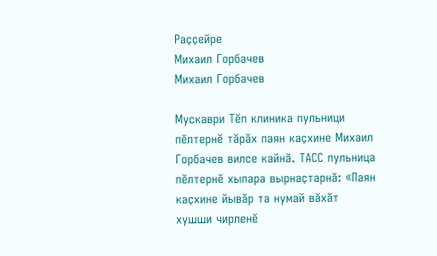Раҫҫейре
Михаил Горбачев
Михаил Горбачев

Мускаври Тӗп клиника пульници пӗлтернӗ тӑрӑх паян каҫхине Михаил Горбачев вилсе кайнӑ. ТАСС пульница пӗлтернӗ хыпара вырнаҫтарнӑ: «Паян каҫхине йывӑр та нумай вӑхӑт хушши чирленӗ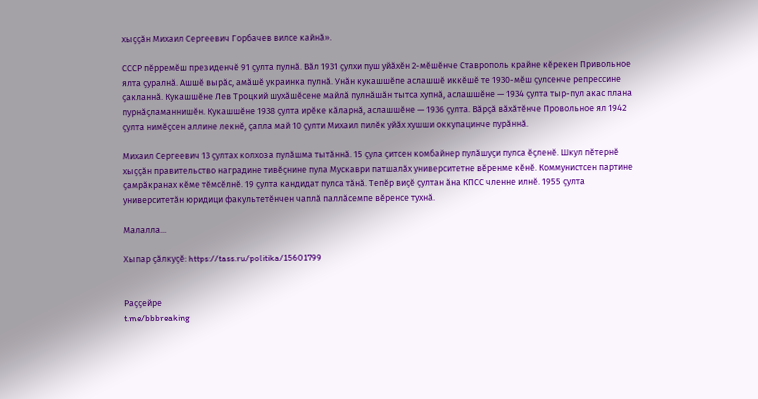хыҫҫӑн Михаил Сергеевич Горбачев вилсе кайнӑ».

СССР пӗрремӗш президенчӗ 91 ҫулта пулнӑ. Вӑл 1931 ҫулхи пуш уйӑхӗн 2-мӗшӗнче Ставрополь крайне кӗрекен Привольное ялта ҫуралнӑ. Ашшӗ вырӑс, амӑшӗ украинка пулнӑ. Унӑн кукашшӗпе аслашшӗ иккӗшӗ те 1930-мӗш ҫулсенче репрессине ҫакланнӑ. Кукашшӗне Лев Троцкий шухӑшӗсене майлӑ пулнӑшӑн тытса хупнӑ, аслашшӗне — 1934 ҫулта тыр-пул акас плана пурнӑҫламаннишӗн. Кукашшӗне 1938 ҫулта ирӗке кӑларнӑ, аслашшӗне — 1936 ҫулта. Вӑрҫӑ вӑхӑтӗнче Провольное ял 1942 ҫулта нимӗҫсен аллине лекнӗ, ҫапла май 10 ҫулти Михаил пилӗк уйӑх хушши оккупацинче пурӑннӑ.

Михаил Сергеевич 13 ҫултах колхоза пулӑшма тытӑннӑ. 15 ҫула ҫитсен комбайнер пулӑшуҫи пулса ӗҫленӗ. Шкул пӗтернӗ хыҫҫӑн правительство наградине тивӗҫнине пула Мускаври патшалӑх университетне вӗренме кӗнӗ. Коммунистсен партине ҫамрӑкранах кӗме тӗмсӗлнӗ. 19 ҫулта кандидат пулса тӑнӑ. Тепӗр виҫӗ ҫултан ӑна КПСС членне илнӗ. 1955 ҫулта университетӑн юридици факультетӗнчен чаплӑ паллӑсемпе вӗренсе тухнӑ.

Малалла...

Хыпар ҫӑлкуҫӗ: https://tass.ru/politika/15601799


Раҫҫейре
t.me/bbbreaking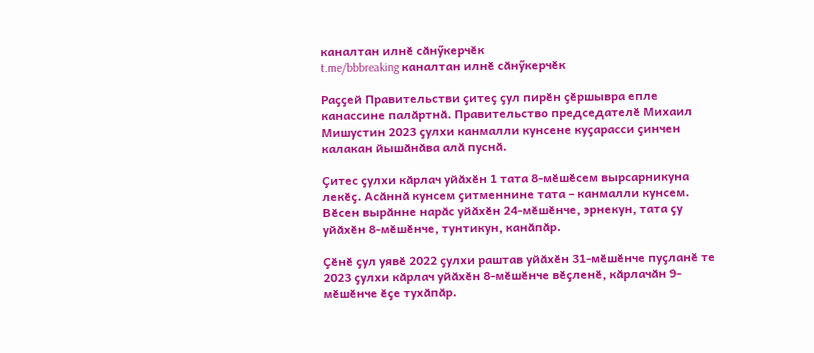каналтан илнӗ сӑнӳкерчӗк
t.me/bbbreaking каналтан илнӗ сӑнӳкерчӗк

Раҫҫей Правительстви ҫитеҫ ҫул пирӗн ҫӗршывра епле канассине палӑртнӑ. Правительство председателӗ Михаил Мишустин 2023 ҫулхи канмалли кунсене куҫарасси ҫинчен калакан йышӑнӑва алӑ пуснӑ.

Ҫитес ҫулхи кӑрлач уйӑхӗн 1 тата 8-мӗшӗсем вырсарникуна лекӗҫ. Асӑннӑ кунсем ҫитменнине тата – канмалли кунсем. Вӗсен вырӑнне нарӑс уйӑхӗн 24-мӗшӗнче, эрнекун, тата ҫу уйӑхӗн 8-мӗшӗнче, тунтикун, канӑпӑр.

Ҫӗнӗ ҫул уявӗ 2022 ҫулхи раштав уйӑхӗн 31-мӗшӗнче пуҫланӗ те 2023 ҫулхи кӑрлач уйӑхӗн 8-мӗшӗнче вӗҫленӗ, кӑрлачӑн 9-мӗшӗнче ӗҫе тухӑпӑр.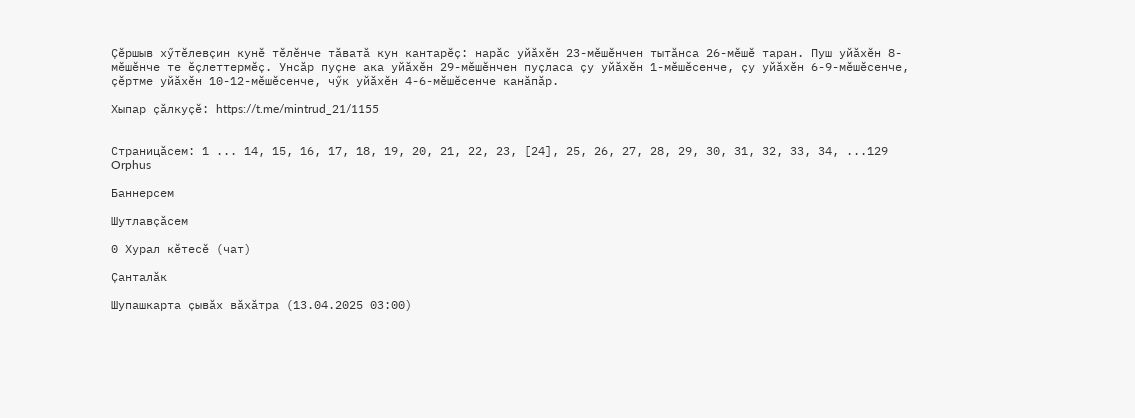Ҫӗршыв хӳтӗлевҫин кунӗ тӗлӗнче тӑватӑ кун кантарӗҫ: нарӑс уйӑхӗн 23-мӗшӗнчен тытӑнса 26-мӗшӗ таран. Пуш уйӑхӗн 8-мӗшӗнче те ӗҫлеттермӗҫ. Унсӑр пуҫне ака уйӑхӗн 29-мӗшӗнчен пуҫласа ҫу уйӑхӗн 1-мӗшӗсенче, ҫу уйӑхӗн 6-9-мӗшӗсенче, ҫӗртме уйӑхӗн 10-12-мӗшӗсенче, чӳк уйӑхӗн 4-6-мӗшӗсенче канӑпӑр.

Хыпар ҫӑлкуҫӗ: https://t.me/mintrud_21/1155


Страницӑсем: 1 ... 14, 15, 16, 17, 18, 19, 20, 21, 22, 23, [24], 25, 26, 27, 28, 29, 30, 31, 32, 33, 34, ...129
Orphus

Баннерсем

Шутлавҫӑсем

0 Хурал кӗтесӗ (чат)

Ҫанталӑк

Шупашкарта ҫывӑх вӑхӑтра (13.04.2025 03:00)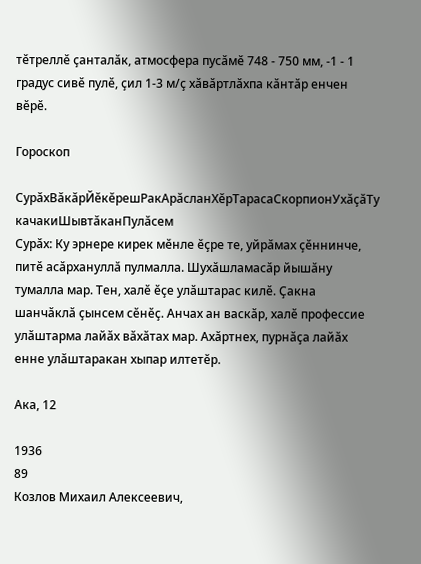тӗтреллӗ ҫанталӑк, атмосфера пусӑмӗ 748 - 750 мм, -1 - 1 градус сивӗ пулӗ, ҫил 1-3 м/ҫ хӑвӑртлӑхпа кӑнтӑр енчен вӗрӗ.

Гороскоп

СурӑхВӑкӑрЙӗкӗрешРакАрӑсланХӗрТарасаСкорпионУхӑҫӑТу качакиШывтӑканПулӑсем
Сурӑх: Ку эрнере кирек мӗнле ӗҫре те, уйрӑмах ҫӗннинче, питӗ асӑрхануллӑ пулмалла. Шухӑшламасӑр йышӑну тумалла мар. Тен, халӗ ӗҫе улӑштарас килӗ. Ҫакна шанчӑклӑ ҫынсем сӗнӗҫ. Анчах ан васкӑр, халӗ профессие улӑштарма лайӑх вӑхӑтах мар. Ахӑртнех, пурнӑҫа лайӑх енне улӑштаракан хыпар илтетӗр.

Ака, 12

1936
89
Козлов Михаил Алексеевич,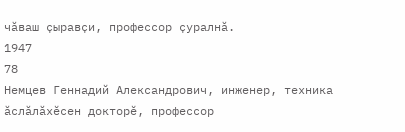чӑваш ҫыравҫи, профессор ҫуралнӑ.
1947
78
Немцев Геннадий Александрович, инженер, техника ӑслӑлӑхӗсен докторӗ, профессор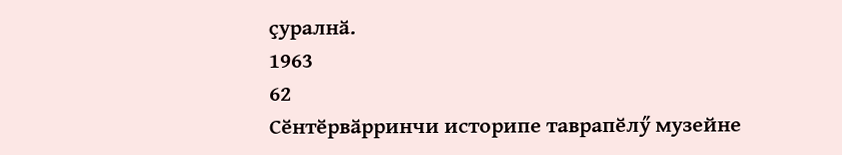ҫуралнӑ.
1963
62
Сӗнтӗрвӑрринчи историпе таврапӗлӳ музейне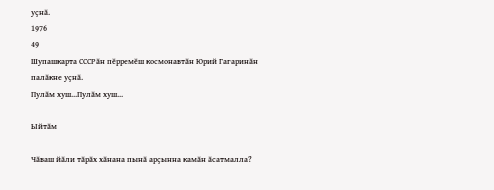уҫнӑ.
1976
49
Шупашкарта СССРӑн пӗрремӗш космонавтӑн Юрий Гагаринӑн палӑкне уҫнӑ.
Пулӑм хуш...Пулӑм хуш...

Ыйтӑм

Чӑваш йӑли тӑрӑх хӑнана пынӑ арҫынна камӑн ӑсатмалла?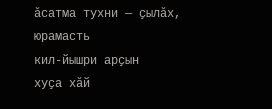ӑсатма тухни — ҫылӑх, юрамасть
кил-йышри арҫын
хуҫа хӑй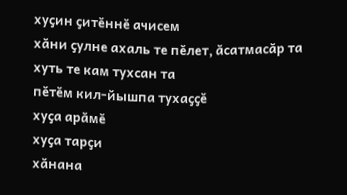хуҫин ҫитӗннӗ ачисем
хӑни ҫулне ахаль те пӗлет, ӑсатмасӑр та
хуть те кам тухсан та
пӗтӗм кил-йышпа тухаҫҫӗ
хуҫа арӑмӗ
хуҫа тарҫи
хӑнана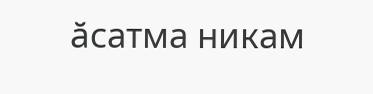ӑсатма никам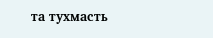та тухмасть